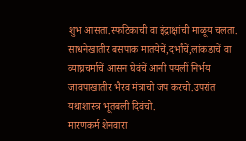शुभ आसता.स्फटिकाची वा इंद्राक्षांची माळूय चलता.
साधनेखातीर बसपाक मातयेचें,दर्भांचें,लांकडाचें वा व्याघ्रचर्माचें आसन घेवंचें आनी पयलीं निर्भय जावपाखातीर भैरव मंत्राचो जप करचो.उपरांत यथाशास्त्र भूतबली दिवंचो.
मारणकर्म शेनवारा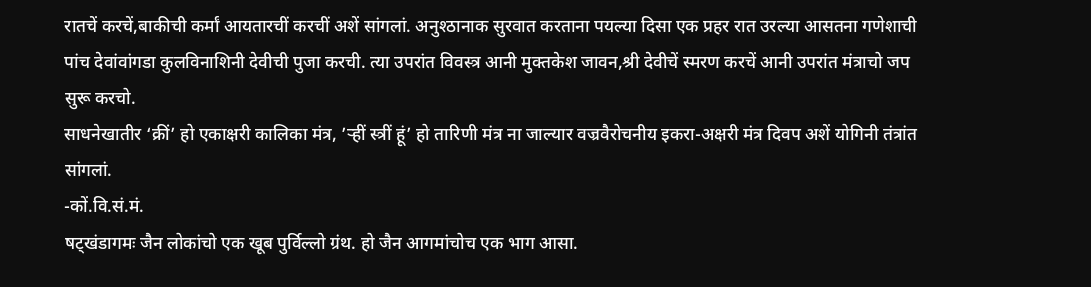रातचें करचें,बाकीची कर्मां आयतारचीं करचीं अशें सांगलां. अनुश्ठानाक सुरवात करताना पयल्या दिसा एक प्रहर रात उरल्या आसतना गणेशाची पांच देवांवांगडा कुलविनाशिनी देवीची पुजा करची. त्या उपरांत विवस्त्र आनी मुक्तकेश जावन,श्री देवीचें स्मरण करचें आनी उपरांत मंत्राचो जप सुरू करचो.
साधनेखातीर ‘क्रीं’ हो एकाक्षरी कालिका मंत्र, ’ऱ्हीं स्त्रीं हूं’ हो तारिणी मंत्र ना जाल्यार वज्रवैरोचनीय इकरा-अक्षरी मंत्र दिवप अशें योगिनी तंत्रांत सांगलां.
-कों.वि.सं.मं.
षट्खंडागमः जैन लोकांचो एक खूब पुर्विल्लो ग्रंथ. हो जैन आगमांचोच एक भाग आसा.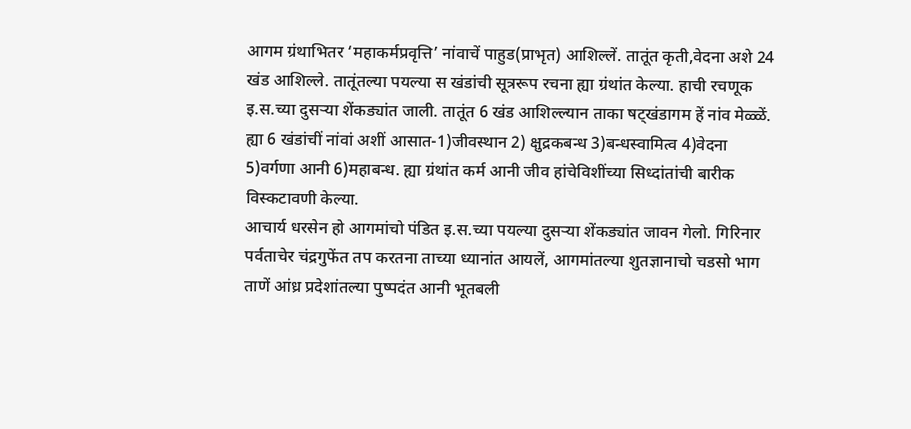आगम ग्रंथाभितर ‘महाकर्मप्रवृत्ति’ नांवाचें पाहुड(प्राभृत) आशिल्लें. तातूंत कृती,वेदना अशे 24 खंड आशिल्ले. तातूंतल्या पयल्या स खंडांची सूत्ररूप रचना ह्या ग्रंथांत केल्या. हाची रचणूक इ.स.च्या दुसऱ्या शेंकड्यांत जाली. तातूंत 6 खंड आशिल्ल्यान ताका षट्खंडागम हें नांव मेळ्ळें. ह्या 6 खंडांचीं नांवां अशीं आसात-1)जीवस्थान 2) क्षुद्रकबन्ध 3)बन्धस्वामित्व 4)वेदना 5)वर्गणा आनी 6)महाबन्ध. ह्या ग्रंथांत कर्म आनी जीव हांचेविशींच्या सिध्दांतांची बारीक विस्कटावणी केल्या.
आचार्य धरसेन हो आगमांचो पंडित इ.स.च्या पयल्या दुसऱ्या शेंकड्यांत जावन गेलो. गिरिनार पर्वताचेर चंद्रगुफेंत तप करतना ताच्या ध्यानांत आयलें, आगमांतल्या शुतज्ञानाचो चडसो भाग ताणें आंध्र प्रदेशांतल्या पुष्पदंत आनी भूतबली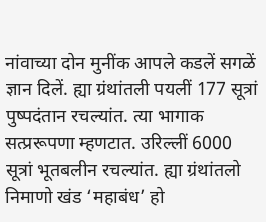नांवाच्या दोन मुनींक आपले कडलें सगळें ज्ञान दिलें. ह्या ग्रंथांतली पयलीं 177 सूत्रां पुष्पदंतान रचल्यांत. त्या भागाक सत्प्ररूपणा म्हणटात. उरिल्लीं 6000 सूत्रां भूतबलीन रचल्यांत. ह्या ग्रंथांतलो निमाणो खंड ‘महाबंध’ हो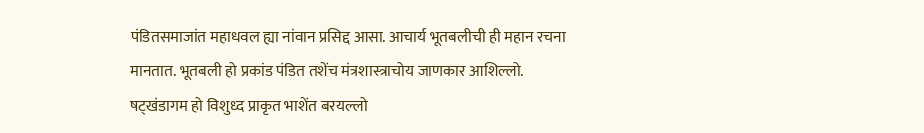पंडितसमाजांत महाधवल ह्या नांवान प्रसिद्द आसा. आचार्य भूतबलीची ही महान रचना मानतात. भूतबली हो प्रकांड पंडित तशेंच मंत्रशास्त्राचोय जाणकार आशिल्लो.
षट्खंडागम हो विशुध्द प्राकृत भाशेंत बरयल्लो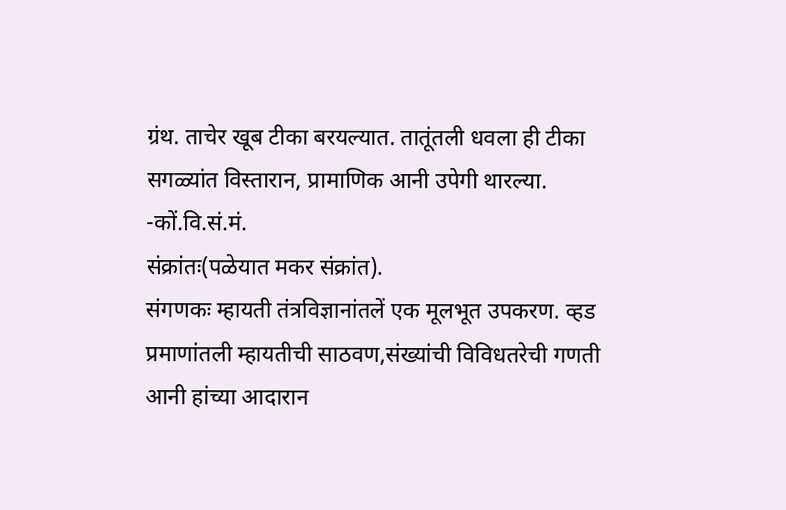ग्रंथ. ताचेर खूब टीका बरयल्यात. तातूंतली धवला ही टीका सगळ्यांत विस्तारान, प्रामाणिक आनी उपेगी थारल्या.
-कों.वि.सं.मं.
संक्रांतः(पळेयात मकर संक्रांत).
संगणकः म्हायती तंत्रविज्ञानांतलें एक मूलभूत उपकरण. व्हड प्रमाणांतली म्हायतीची साठवण,संख्यांची विविधतरेची गणती आनी हांच्या आदारान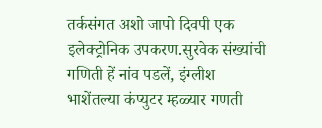तर्कसंगत अशो जापो दिवपी एक इलेक्ट्रोनिक उपकरण.सुरवेक संख्यांची गणिती हें नांव पडलें, इंग्लीश भाशेंतल्या कंप्युटर म्हळ्यार गणती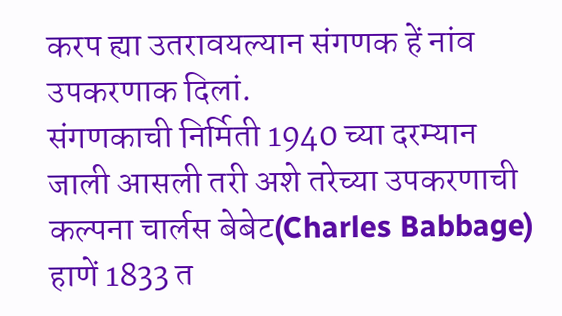करप ह्या उतरावयल्यान संगणक हें नांव उपकरणाक दिलां.
संगणकाची निर्मिती 1940 च्या दरम्यान जाली आसली तरी अशे तरेच्या उपकरणाची कल्पना चार्लस बेबेट(Charles Babbage) हाणें 1833 त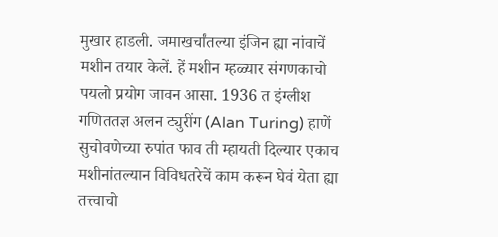मुखार हाडली. जमाखर्चांतल्या इंजिन ह्या नांवाचें मशीन तयार केलें. हें मशीन म्हळ्यार संगणकाचो पयलो प्रयोग जावन आसा. 1936 त इंग्लीश गणिततज्ञ अलन ट्युरींग (Alan Turing) हाणें सुचोवणेच्या रुपांत फाव ती म्हायती दिल्यार एकाच मशीनांतल्यान विविधतरेचें काम करून घेवं येता ह्या तत्त्वाचो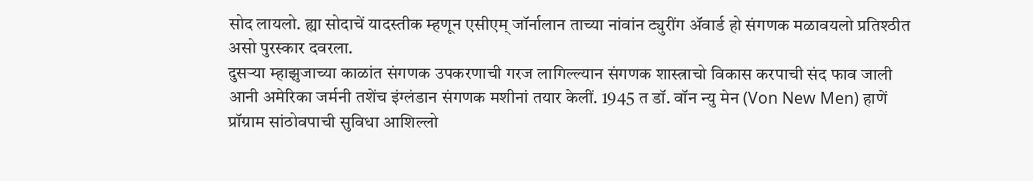सोद लायलो. ह्या सोदाचें यादस्तीक म्हणून एसीएम् जॉर्नालान ताच्या नांवांन ट्युरींग ॲवार्ड हो संगणक मळावयलो प्रतिश्ठीत असो पुरस्कार दवरला.
दुसऱ्या म्हाझुजाच्या काळांत संगणक उपकरणाची गरज लागिल्ल्यान संगणक शास्त्राचो विकास करपाची संद फाव जाली आनी अमेरिका जर्मनी तशेंच इंग्लंडान संगणक मशीनां तयार केलीं. 1945 त डॉ. वॉन न्यु मेन (Von New Men) हाणें प्रॉग्राम सांठोवपाची सुविधा आशिल्लो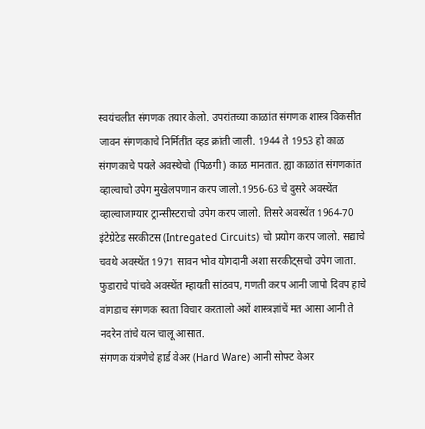स्वयंचलीत संगणक तयार केलो. उपरांतच्या काळांत संगणक शास्त्र विकसीत जावन संगणकाचे निर्मितींत व्हड क्रांती जाली. 1944 ते 1953 हो काळ संगणकाचे पयले अवस्थेचो (पिळगी) काळ मानतात. ह्या काळांत संगणकांत व्हाल्वाचो उपेग मुखेलपणान करप जालो.1956-63 चे दुसरे अवस्थेंत व्हाल्वाजाग्यार ट्रान्सीस्टराचो उपेग करप जालो. तिसरे अवस्थेंत 1964-70 इंटेग्रेटेड सरकीटस (Intregated Circuits) चो प्रयोग करप जालो. सद्याचे चवथे अवस्थेंत 1971 सावन भोव योगदानी अशा सरकीट्सचो उपेग जाता.
फुडाराचे पांचवे अवस्थेंत म्हायती सांठवप, गणती करप आनी जापो दिवप हाचे वांगडाच संगणक स्वता विचार करतालो अशें शास्त्रज्ञांचें मत आसा आनी ते नदरेन तांचे यत्न चालू आसात.
संगणक यंत्रणेचे हार्ड वेअर (Hard Ware) आनी सोफ्ट वेअर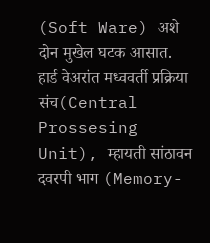(Soft Ware) अशे दोन मुखेल घटक आसात. हार्ड वेअरांत मध्ववर्ती प्रक्रिया संच(Central Prossesing Unit), म्हायती सांठावन दवरपी भाग (Memory-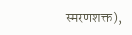स्मरणशक्त),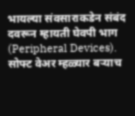भायल्या संवसाराकडेन संबंद दवरून म्हायती घेवपी भाग (Peripheral Devices). सोफ्ट वेअर म्हळ्यार बऱ्याच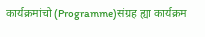कार्यक्रमांचो (Programme)संग्रह ह्या कार्यक्रम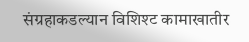संग्रहाकडल्यान विशिश्ट कामाखातीर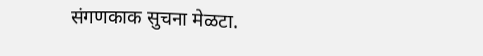संगणकाक सुचना मेळटा.